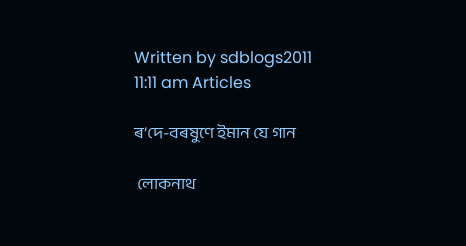Written by sdblogs2011 11:11 am Articles

ৰ’দে-বৰষুণে ইমান যে গান

 লোকনাথ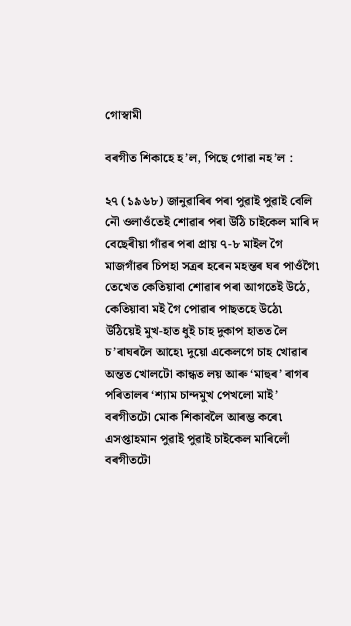গোস্বামী

বৰগীত শিকাহে হ’ল, পিছে গোৱা নহ’ল :

২৭ (১৯৬৮) জানুৱাৰিৰ পৰা পুৱাই পুৱাই বেলি নৌ ওলাওঁতেই শোৱাৰ পৰা উঠি চাইকেল মাৰি দ বেছেৰীয়া গাঁৱৰ পৰা প্ৰায় ৭-৮ মাইল গৈ মাজগাঁৱৰ চিপহা সত্ৰৰ হৰেন মহন্তৰ ঘৰ পাওঁগৈ৷ তেখেত কেতিয়াবা শোৱাৰ পৰা আগতেই উঠে, কেতিয়াবা মই গৈ পোৱাৰ পাছতহে উঠে৷ উঠিয়েই মুখ-হাত ধুই চাহ দুকাপ হাতত লৈ চ’ৰাঘৰলৈ আহে৷ দুয়ো একেলগে চাহ খোৱাৰ অন্তত খোলটো কান্ধত লয় আৰু ‘মাহুৰ’ ৰাগৰ পৰিতালৰ ‘শ্যাম চান্দমুখ পেখলো মাই’ বৰগীতটো মোক শিকাবলৈ আৰম্ভ কৰে৷ এসপ্তাহমান পুৱাই পুৱাই চাইকেল মাৰিলোঁ বৰগীতটো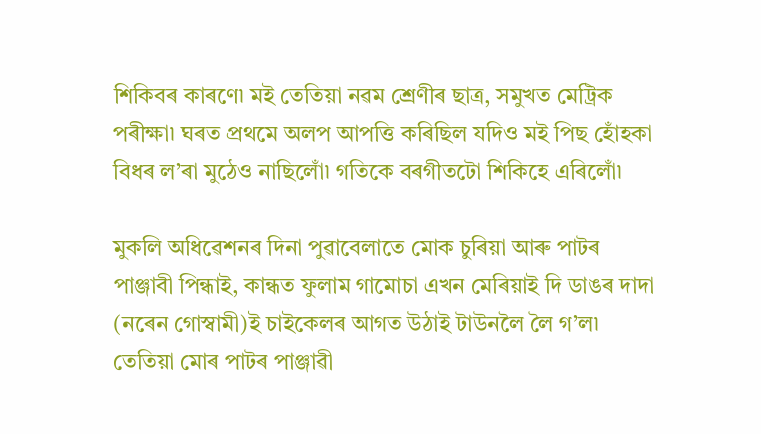শিকিবৰ কাৰণে৷ মই তেতিয়া নৱম শ্ৰেণীৰ ছাত্ৰ, সমুখত মেট্ৰিক পৰীক্ষা৷ ঘৰত প্ৰথমে অলপ আপত্তি কৰিছিল যদিও মই পিছ হোঁহকা বিধৰ ল’ৰা মুঠেও নাছিলোঁ৷ গতিকে বৰগীতটো শিকিহে এৰিলোঁ৷

মুকলি অধিৱেশনৰ দিনা পুৱাবেলাতে মোক চুৰিয়া আৰু পাটৰ পাঞ্জাবী পিন্ধাই, কান্ধত ফুলাম গামোচা এখন মেৰিয়াই দি ডাঙৰ দাদা (নৰেন গোস্বামী)ই চাইকেলৰ আগত উঠাই টাউনলৈ লৈ গ’ল৷ তেতিয়া মোৰ পাটৰ পাঞ্জাৱী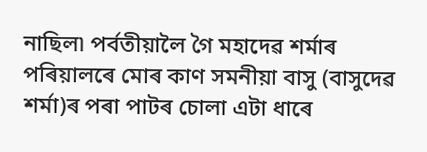নাছিল৷ পৰ্বতীয়ালৈ গৈ মহাদেৱ শৰ্মাৰ পৰিয়ালৰে মোৰ কাণ সমনীয়া বাসু (বাসুদেৱ শৰ্মা)ৰ পৰা পাটৰ চোলা এটা ধাৰে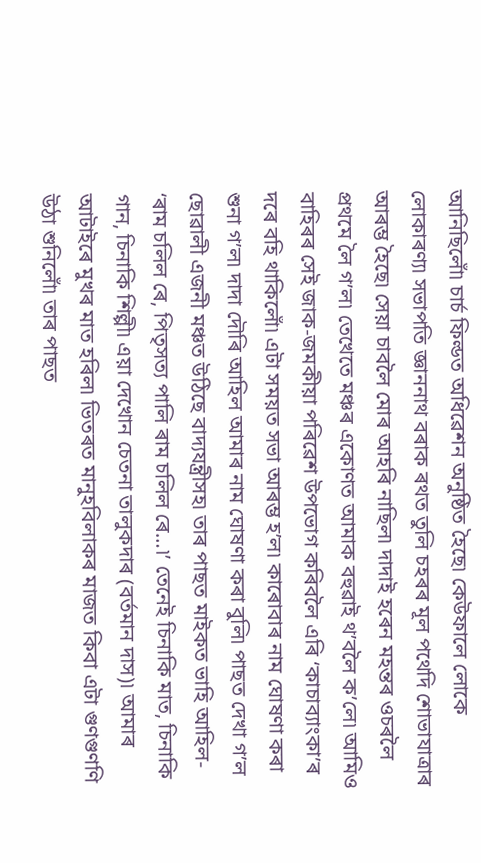আনিছিলোঁ৷ চাৰ্চ ফিল্ডত অধিৱেশন অনুষ্ঠিত হৈছে৷ কেউফালে লোকে লোকাৰণ্য৷ সভাপতি জ্ঞাননাথ বৰাক ৰথত তুলি চহৰৰ মূল পথেদি শোভাযাত্ৰাৰ আৰম্ভ হৈছে৷ সেয়া চাবলৈ মোৰ আহৰি নাছিল৷ দাদাই হৰেন মহন্তৰ ওচৰলৈ প্ৰথমে লৈ গ’ল৷ তেখেতে মঞ্চৰ একোণত আমাক বহুৱাই থ’বলৈ ক’লে৷ আমিও বাহিৰৰ সেই জাক-জমকীয়া পৰিৱেশ উপভোগ কৰিবলৈ এৰি ‘কাচাব্যাংকা’ৰ দৰে বহি থাকিলোঁ৷ এটা সময়ত সভা আৰম্ভ হ’ল৷ কাৰোবাৰ নাম ঘোষণা কৰা শুনা গ’ল৷ দাদা দৌৰি আহিল আমাৰ নাম ঘোষণা কৰা বুলি৷ পাছত দেখা গ’ল ছোৱালী এজনী মঞ্চত উঠিছে বাদ্যযন্ত্ৰীসহ৷ তাৰ পাছত মাইকত ভাহি আহিল- ‘ৰাম চলিল ৰে, পিতৃসত্য পালি ৰাম চলিল ৰে…৷’ তেনেই চিনাকি মাত, চিনাকি গান, চিনাকি শিল্পী৷ এয়া দেখোন চেতনা তালুকদাৰ (বৰ্তমান দাস)৷ আমাৰ আটাইৰে মুখৰ মাত হৰিল৷ ভিতৰত মানুহবিলাকৰ মাজত কিবা এটা গুণগুণণি উঠা শুনিলোঁ৷ তাৰ পাছত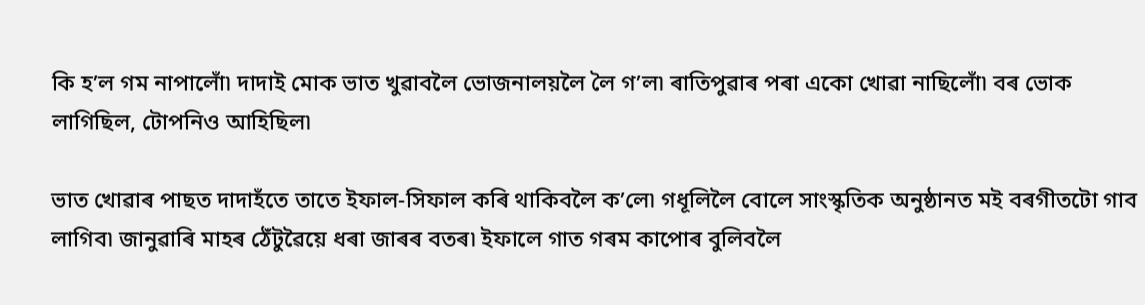কি হ’ল গম নাপালোঁ৷ দাদাই মোক ভাত খুৱাবলৈ ভোজনালয়লৈ লৈ গ’ল৷ ৰাতিপুৱাৰ পৰা একো খোৱা নাছিলোঁ৷ বৰ ভোক লাগিছিল, টোপনিও আহিছিল৷

ভাত খোৱাৰ পাছত দাদাহঁতে তাতে ইফাল-সিফাল কৰি থাকিবলৈ ক’লে৷ গধূলিলৈ বোলে সাংস্কৃতিক অনুষ্ঠানত মই বৰগীতটো গাব লাগিব৷ জানুৱাৰি মাহৰ ঠেঁটুৱৈয়ে ধৰা জাৰৰ বতৰ৷ ইফালে গাত গৰম কাপোৰ বুলিবলৈ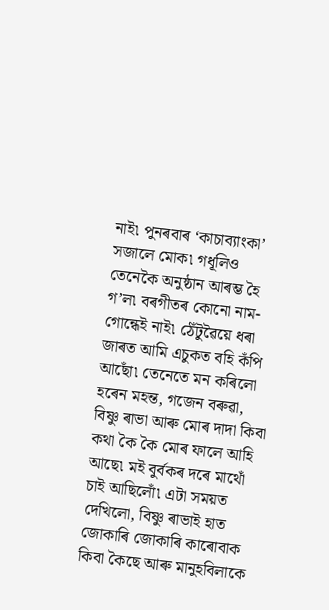নাই৷ পুনৰবাৰ ‘কাচাব্যাংকা’ সজালে মোক৷ গধূলিও তেনেকৈ অনুষ্ঠান আৰম্ভ হৈ গ’ল৷ বৰগীতৰ কোনো নাম-গোন্ধেই নাই৷ ঠেঁটুৱৈয়ে ধৰা জাৰত আমি এচুকত বহি কঁপি আছোঁ৷ তেনেতে মন কৰিলো হৰেন মহন্ত, গজেন বৰুৱা, বিষ্ণু ৰাভা আৰু মোৰ দাদা কিবা কথা কৈ কৈ মোৰ ফালে আহি আছে৷ মই বুৰ্বকৰ দৰে মাথোঁ চাই আছিলোঁ৷ এটা সময়ত দেখিলো, বিষ্ণু ৰাভাই হাত জোকাৰি জোকাৰি কাৰোবাক কিবা কৈছে আৰু মানুহবিলাকে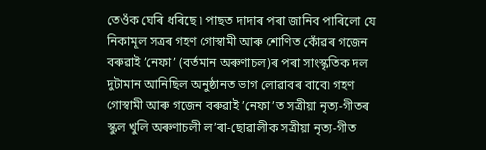তেওঁক ঘেৰি ধৰিছে ৷ পাছত দাদাৰ পৰা জানিব পাৰিলো যে নিকামূল সত্ৰৰ গহণ গোস্বামী আৰু শোণিত কোঁৱৰ গজেন বৰুৱাই ’নেফা’ (বৰ্তমান অৰুণাচল)ৰ পৰা সাংস্কৃতিক দল দুটামান আনিছিল অনুষ্ঠানত ভাগ লোৱাবৰ বাবে৷ গহণ গোস্বামী আৰু গজেন বৰুৱাই ’নেফা’ত সত্ৰীয়া নৃত্য-গীতৰ স্কুল খুলি অৰুণাচলী ল’ৰা-ছোৱালীক সত্ৰীয়া নৃত্য-গীত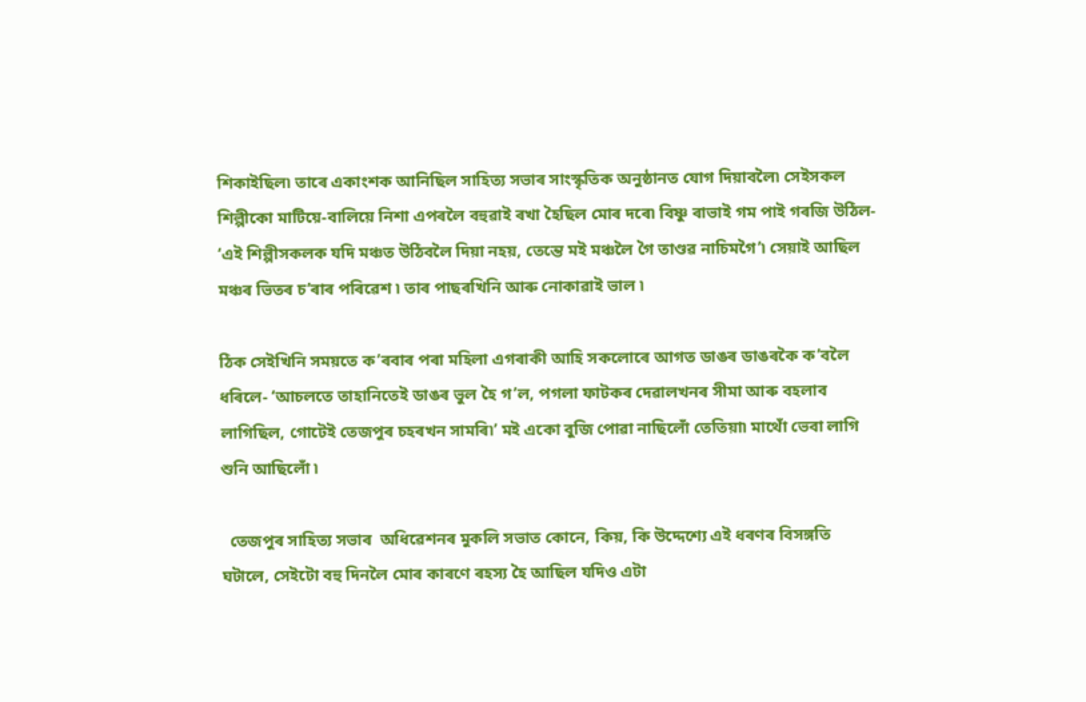শিকাইছিল৷ তাৰে একাংশক আনিছিল সাহিত্য সভাৰ সাংস্কৃতিক অনুষ্ঠানত যোগ দিয়াবলৈ৷ সেইসকল শিল্পীকো মাটিয়ে-বালিয়ে নিশা এপৰলৈ বহুৱাই ৰখা হৈছিল মোৰ দৰে৷ বিষ্ণু ৰাভাই গম পাই গৰজি উঠিল- ‘এই শিল্পীসকলক যদি মঞ্চত উঠিবলৈ দিয়া নহয়, তেন্তে মই মঞ্চলৈ গৈ তাণ্ডৱ নাচিমগৈ’৷ সেয়াই আছিল মঞ্চৰ ভিতৰ চ’ৰাৰ পৰিৱেশ ৷ তাৰ পাছৰখিনি আৰু নোকাৱাই ভাল ৷

ঠিক সেইখিনি সময়তে ক’ৰবাৰ পৰা মহিলা এগৰাকী আহি সকলোৰে আগত ডাঙৰ ডাঙৰকৈ ক’বলৈ ধৰিলে- ‘আচলতে তাহানিতেই ডাঙৰ ভুল হৈ গ’ল, পগলা ফাটকৰ দেৱালখনৰ সীমা আৰু বহলাব লাগিছিল, গোটেই তেজপুৰ চহৰখন সামৰি৷’ মই একো বুজি পোৱা নাছিলোঁ তেতিয়া৷ মাথোঁ ভেবা লাগি শুনি আছিলোঁ ৷

  তেজপুৰ সাহিত্য সভাৰ  অধিৱেশনৰ মুকলি সভাত কোনে, কিয়, কি উদ্দেশ্যে এই ধৰণৰ বিসঙ্গতি ঘটালে, সেইটো বহু দিনলৈ মোৰ কাৰণে ৰহস্য হৈ আছিল যদিও এটা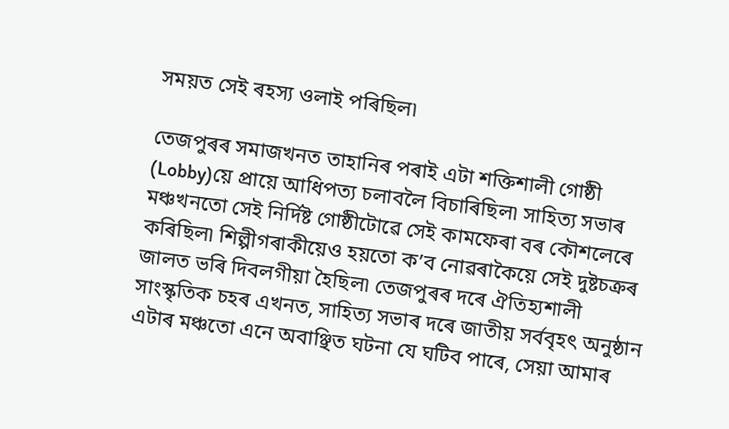সময়ত সেই ৰহস্য ওলাই পৰিছিল৷

তেজপুৰৰ সমাজখনত তাহানিৰ পৰাই এটা শক্তিশালী গোষ্ঠী (Lobby)য়ে প্ৰায়ে আধিপত্য চলাবলৈ বিচাৰিছিল৷ সাহিত্য সভাৰ মঞ্চখনতো সেই নিৰ্দিষ্ট গোষ্ঠীটোৱে সেই কামফেৰা বৰ কৌশলেৰে কৰিছিল৷ শিল্পীগৰাকীয়েও হয়তো ক’ব নোৱৰাকৈয়ে সেই দুষ্টচক্ৰৰ জালত ভৰি দিবলগীয়া হৈছিল৷ তেজপুৰৰ দৰে ঐতিহ্যশালী সাংস্কৃতিক চহৰ এখনত, সাহিত্য সভাৰ দৰে জাতীয় সৰ্ববৃহৎ অনুষ্ঠান এটাৰ মঞ্চতো এনে অবাঞ্ছিত ঘটনা যে ঘটিব পাৰে, সেয়া আমাৰ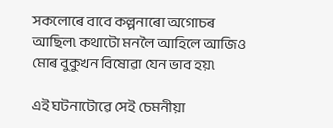সকলোৰে বাবে কল্পনাৰো অগোচৰ আছিল৷ কথাটো মনলৈ আহিলে আজিও মোৰ বুকুখন বিষোৱা যেন ভাব হয়৷

এই ঘটনাটোৱে সেই চেমনীয়া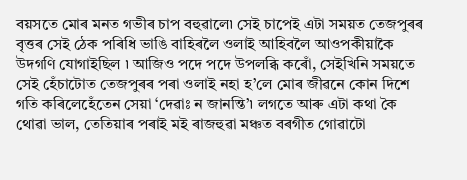বয়সতে মোৰ মনত গভীৰ চাপ বহুৱালে৷ সেই চাপেই এটা সময়ত তেজপুৰৰ বৃত্তৰ সেই ঠেক পৰিধি ভাঙি বাহিৰলৈ ওলাই আহিবলৈ আওপকীয়াকৈ উদগণি যোগাইছিল ৷ আজিও পদে পদে উপলব্ধি কৰোঁ, সেইখিনি সময়তে সেই হেঁচাটোত তেজপুৰৰ পৰা ওলাই নহা হ’লে মোৰ জীৱনে কোন দিশে গতি কৰিলেহেঁতেন সেয়া ‘দেৱাঃ ন জানন্তি’৷ লগতে আৰু এটা কথা কৈ থোৱা ভাল, তেতিয়াৰ পৰাই মই ৰাজহুৱা মঞ্চত বৰগীত গোৱাটো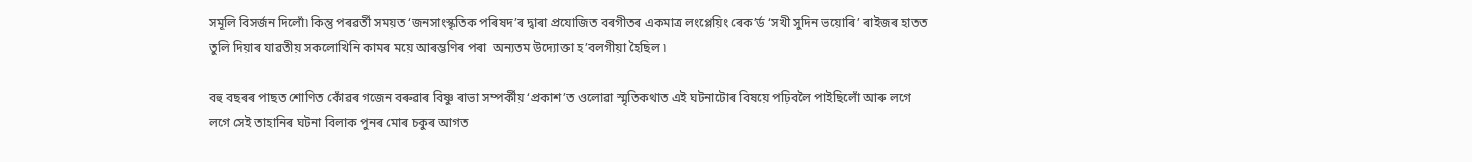সমূলি বিসৰ্জন দিলোঁ৷ কিন্তু পৰৱৰ্তী সময়ত ‘জনসাংস্কৃতিক পৰিষদ’ৰ দ্বাৰা প্ৰযোজিত বৰগীতৰ একমাত্ৰ লংপ্লেয়িং ৰেক’ৰ্ড ‘সখী সুদিন ভয়োৰি’ ৰাইজৰ হাতত তুলি দিয়াৰ যাৱতীয় সকলোখিনি কামৰ ময়ে আৰম্ভণিৰ পৰা  অন্যতম উদ্যোক্তা হ’বলগীয়া হৈছিল ৷

বহু বছৰৰ পাছত শোণিত কোঁৱৰ গজেন বৰুৱাৰ বিষ্ণু ৰাভা সম্পৰ্কীয় ‘প্ৰকাশ’ত ওলোৱা স্মৃতিকথাত এই ঘটনাটোৰ বিষয়ে পঢ়িবলৈ পাইছিলোঁ আৰু লগে লগে সেই তাহানিৰ ঘটনা বিলাক পুনৰ মোৰ চকুৰ আগত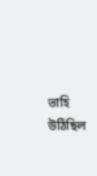ভাহি উঠিছিল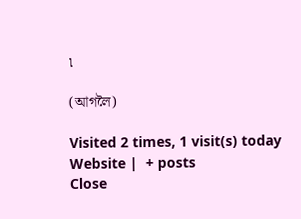৷

(আগলৈ)

Visited 2 times, 1 visit(s) today
Website |  + posts
Close